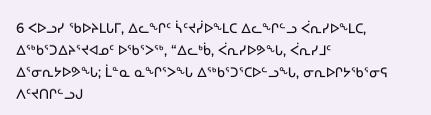6 ᐸᐅᓗᓯ ᖃᐅᔨᒪᒐᒥ, ᐃᓚᖏᑦ ᓵᑦᔪᓰᐅᖕᒪᑕ ᐃᓚᖏᓪᓗ ᐹᕆᓯᐅᖕᒪᑕ, ᐃᖅᑲᕐᑐᐃᔨᕐᔪᐊᓄᑦ ᐅᖃᕐᐳᖅ, “ᐃᓚᒃᑳ, ᐹᕆᓯᐅᕗᖓ, ᐹᕆᓯᒧᑦ ᐃᕐᓂᕆᔭᐅᕗᖓ; ᒫᓐᓇ ᓇᖏᕐᐳᖓ ᐃᖅᑲᕐᑐᕐᑕᐅᓪᓗᖓ, ᓂᕆᐅᒋᔭᖃᕐᓂᕋ ᐱᑦᔪᑎᒋᓪᓗᒍ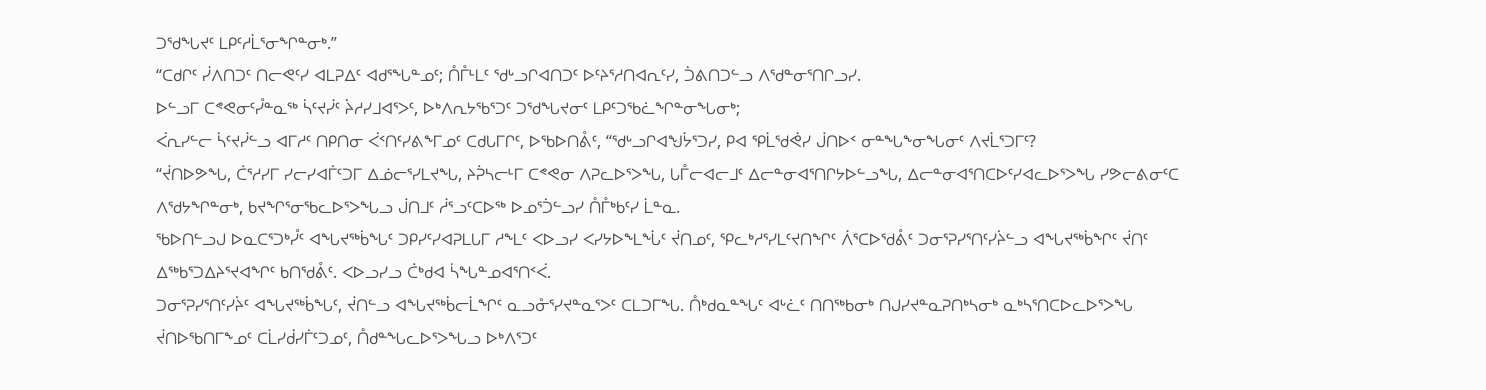ᑐᖁᖓᔪᑦ ᒪᑭᑦᓱᒫᕐᓂᖏᓐᓂᒃ.”
“ᑕᑯᒋᑦ ᓰᐱᑎᑐᑦ ᑎᓕᕙᑦᓯ ᐊᒪᕈᐃᑦ ᐊᑯᕐᖓᓐᓄᑦ; ᑍᒤᒻᒪᑦ ᖁᒡᓗᒋᐊᑎᑐᑦ ᐅᑦᔨᕐᓱᑎᐊᕆᑦᓯ, ᑑᕕᑎᑐᓪᓗ ᐱᖁᓐᓂᕐᑎᒋᓗᓯ.
ᐅᓪᓗᒥ ᑕᕝᕙᓂᑦᓮᓐᓇᖅ ᓵᑦᔪᓰᑦ ᔩᓱᓯᒧᐊᕐᐳᑦ, ᐅᒃᐱᕆᔭᖃᕐᑐᑦ ᑐᖁᖓᔪᓂᑦ ᒪᑭᑦᑐᖃᓛᖏᓐᓂᖓᓂᒃ;
ᐹᕆᓯᓪᓕ ᓵᑦᔪᓰᓪᓗ ᐊᒥᓱᑦ ᑎᑭᑎᓂ ᐹᑉᑎᑦᓯᕕᖕᒥᓄᑦ ᑕᑯᒐᒥᒋᑦ, ᐅᖃᐅᑎᕔᑦ, “ᖁᒡᓗᒋᐊᖑᔮᕐᑐᓯ, ᑭᐊ ᕿᒫᖁᕚᓯ ᒎᑎᐅᑉ ᓂᓐᖓᖕᓂᖓᓂᑦ ᐱᔪᒫᕐᑐᒥᑦ?
“ᔫᑎᐅᕗᖓ, ᑖᕐᓱᓯᒥ ᓯᓕᓯᐊᒦᑦᑐᒥ ᐃᓅᓕᕐᓯᒪᔪᖓ, ᔨᕉᓴᓕᒻᒥ ᑕᕝᕙᓂ ᐱᕈᓚᐅᕐᐳᖓ, ᒐᒤᓕᐊᓕᒧᑦ ᐃᓕᓐᓂᐊᕐᑎᒋᔭᐅᓪᓗᖓ, ᐃᓕᓐᓂᐊᕐᑎᑕᐅᑦᓯᐊᓚᐅᕐᐳᖓ ᓯᕗᓕᕕᓂᑦᑕ ᐱᖁᔭᖏᓐᓂᒃ, ᑲᔪᖏᕐᓂᖃᓚᐅᕐᐳᖓᓗ ᒎᑎᒧᑦ ᓲᕐᓗᑦᑕᐅᖅ ᐅᓄᕐᑑᓪᓗᓯ ᑍᒤᒃᑲᑦᓯ ᒫᓐᓇ.
ᖃᐅᑎᓪᓗᒍ ᐅᓇᑕᕐᑐᒃᓮᑦ ᐊᖓᔪᖅᑳᖓᑦ ᑐᑭᓯᑦᓯᐊᕈᒪᒐᒥ ᓱᖕᒪᑦ ᐸᐅᓗᓯ ᐸᓯᔭᐅᖕᒪᖔᑦ ᔫᑎᓄᑦ, ᕿᓚᒃᓱᕐᓯᒪᑦᔪᑎᖏᑦ ᐲᕐᑕᐅᖁᕔᑦ ᑐᓂᕐᕈᓯᕐᑎᑦᓯᔩᓪᓗ ᐊᖓᔪᖅᑳᖏᑦ ᔫᑎᑦ ᐃᖅᑲᕐᑐᐃᔨᕐᔪᐊᖏᑦ ᑲᑎᖁᕔᑦ. ᐸᐅᓗᓯᓗ ᑖᒃᑯᐊ ᓵᖓᓐᓄᐊᕐᑎᑉᐹ.
ᑐᓂᕐᕈᓯᕐᑎᑦᓯᔩᑦ ᐊᖓᔪᖅᑳᖓᑦ, ᔫᑎᓪᓗ ᐊᖓᔪᖅᑳᓕᒫᖏᑦ ᓇᓗᓁᕐᓯᔪᓐᓇᕐᐳᑦ ᑕᒪᑐᒥᖓ. ᑍᒃᑯᓇᓐᖓᑦ ᐊᒡᓛᑦ ᑎᑎᖅᑲᓂᒃ ᑎᒍᓯᔪᓐᓇᕈᑎᒃᓴᓂᒃ ᓇᒃᓴᕐᑎᑕᐅᓚᐅᕐᐳᖓ ᔫᑎᐅᖃᑎᒥᖕᓄᑦ ᑕᒫᓯᑰᓯᒦᑦᑐᓄᑦ, ᑍᑯᓐᖓᓚᐅᕐᐳᖓᓗ ᐅᒃᐱᕐᑐᑦ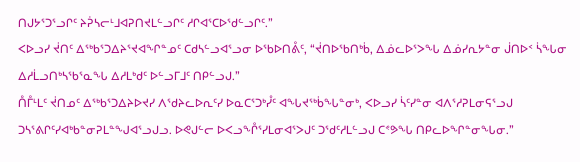ᑎᒍᔭᕐᑐᕐᓗᒋᑦ ᔨᕉᓴᓕᒻᒧᐊᕈᑎᔪᒪᓪᓗᒋᑦ ᓱᒋᐊᕐᑕᐅᖁᓪᓗᒋᑦ.”
ᐸᐅᓗᓯ ᔫᑎᑦ ᐃᖅᑲᕐᑐᐃᔨᕐᔪᐊᖏᓐᓄᑦ ᑕᑯᓴᓪᓗᐊᕐᓗᓂ ᐅᖃᐅᑎᕔᑦ, “ᔫᑎᐅᖃᑎᒃᑳ, ᐃᓅᓚᐅᕐᐳᖓ ᐃᓅᓯᕆᔭᓐᓂ ᒎᑎᐅᑉ ᓵᖓᓂ ᐃᓱᒫᓗᑎᒃᓴᖃᕐᓇᖓ ᐃᓱᒪᒃᑯᑦ ᐅᓪᓗᒥᒧᑦ ᑎᑭᓪᓗᒍ.”
ᑍᒤᒻᒪᑦ ᔫᑎᓄᑦ ᐃᖅᑲᕐᑐᐃᔨᐅᔪᓯ ᐱᖁᔨᓚᐅᕆᑦᓯ ᐅᓇᑕᕐᑐᒃᓮᑦ ᐊᖓᔪᖅᑳᖓᓐᓂᒃ, ᐸᐅᓗᓯ ᓵᑦᓯᓐᓂ ᐊᐱᕐᓱᕈᒪᓂᕋᕐᓗᒍ ᑐᓴᕐᕕᒋᑦᓯᐊᒃᑲᓐᓂᕈᒪᓐᖑᐊᕐᓗᒍᓗ. ᐅᕙᒍᓪᓕ ᐅᐸᓗᖕᒊᕐᓯᒪᓂᐊᕐᐳᒍᑦ ᑐᖁᑦᓱᒪᓪᓗᒍ ᑕᕝᕗᖓ ᑎᑭᓚᐅᖏᓐᓂᖓᓂ.”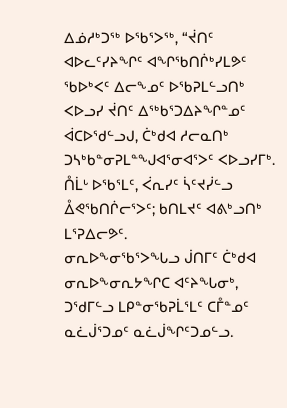ᐃᓅᓱᒃᑐᖅ ᐅᖃᕐᐳᖅ, “ᔫᑎᑦ ᐊᐅᓚᑦᓯᔨᖏᑦ ᐊᖏᖃᑎᒌᒃᓯᒪᕗᑦ ᖃᐅᒃᐸᑦ ᐃᓕᖕᓄᑦ ᐅᖃᕈᒪᓪᓗᑎᒃ ᐸᐅᓗᓯ ᔫᑎᑦ ᐃᖅᑲᕐᑐᐃᔨᖏᓐᓄᑦ ᐋᑕᐅᖁᓪᓗᒍ, ᑖᒃᑯᐊ ᓱᓕᓇᑎᒃ ᑐᓴᒃᑲᓐᓂᕈᒪᓐᖑᐊᕐᓂᐊᕐᐳᑦ ᐸᐅᓗᓯᒥᒃ.
ᑍᒫᒡ ᐅᖃᕐᒪᑦ, ᐹᕆᓯᑦ ᓵᑦᔪᓰᓪᓗ ᐂᕙᖃᑎᒌᓕᕐᐳᑦ; ᑲᑎᒪᔪᑦ ᐊᕕᒃᓗᑎᒃ ᒪᕐᕈᐃᓕᕗᑦ.
ᓂᕆᐅᖕᓂᖃᕐᐳᖓᓗ ᒎᑎᒥᑦ ᑖᒃᑯᐊ ᓂᕆᐅᖕᓂᕆᔭᖏᑕ ᐊᑦᔨᖓᓂᒃ, ᑐᖁᒥᓪᓗ ᒪᑭᓐᓂᖃᕈᒫᕐᒪᑦ ᑕᒤᓐᓄᑦ ᓇᓛᒎᕐᑐᓄᑦ ᓇᓛᒎᖏᑦᑐᓄᓪᓗ.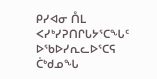ᑭᓯᐊᓂ ᑍᒪ ᐸᓯᒃᓯᕈᑎᒋᒐᔭᕐᑕᖓᑦ ᐅᖃᐅᓯᕆᓚᐅᕐᑕᕋ ᑖᒃᑯᓄᖓ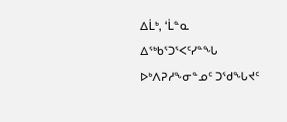ᐃᒫᒃ, ‘ᒫᓐᓇ ᐃᖅᑲᕐᑐᕐᐸᑦᓯᓐᖓ ᐅᒃᐱᕈᓱᖕᓂᓐᓄᑦ ᑐᖁᖓᔪᑦ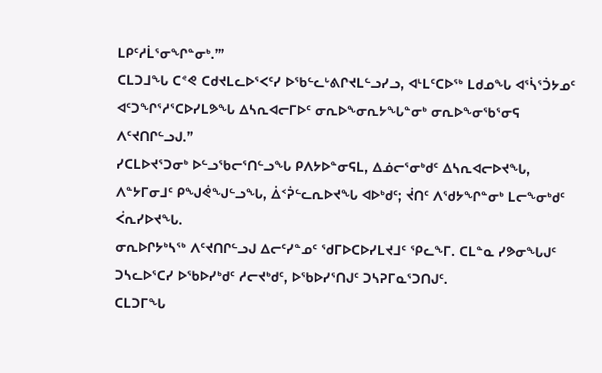ᒪᑭᑦᓱᒫᕐᓂᖏᓐᓂᒃ.’”
ᑕᒪᑐᒧᖓ ᑕᕝᕙ ᑕᑯᔪᒪᓚᐅᕐᐸᑦᓯ ᐅᖃᓪᓚᒡᕕᒋᔪᒪᓪᓗᓯᓗ, ᐊᒻᒪᑦᑕᐅᖅ ᒪᑯᓄᖓ ᐊᕐᓵᕐᑑᔭᓄᑦ ᐊᑦᑐᖏᕐᓱᕐᑕᐅᓯᒪᕗᖓ ᐃᓴᕆᐊᓕᒥᐅᑦ ᓂᕆᐅᖕᓂᕆᔭᖓᓐᓂᒃ ᓂᕆᐅᖕᓂᖃᕐᓂᕋ ᐱᑦᔪᑎᒋᓪᓗᒍ.”
ᓯᑕᒪᐅᔪᕐᑐᓂᒃ ᐅᓪᓗᖃᓕᕐᑎᓪᓗᖓ ᑭᐱᔭᐅᓐᓂᕋᒪ, ᐃᓅᓕᕐᓂᒃᑯᑦ ᐃᓴᕆᐊᓕᐅᔪᖓ, ᐱᓐᔭᒥᓂᒧᑦ ᑭᖑᕚᖑᓪᓗᖓ, ᐄᑉᕉᓪᓚᕆᐅᔪᖓ ᐊᐅᒃᑯᑦ; ᔫᑎᑦ ᐱᖁᔭᖏᓐᓂᒃ ᒪᓕᖕᓂᒃᑯᑦ ᐹᕆᓯᐅᔪᖓ.
ᓂᕆᐅᒋᔭᒃᓴᖅ ᐱᑦᔪᑎᒋᓪᓗᒍ ᐃᓕᑦᓯᓐᓄᑦ ᖁᒥᐅᑕᐅᓯᒪᔪᒧᑦ ᕿᓚᖕᒥ. ᑕᒪᓐᓇ ᓯᕗᓂᖓᒍᑦ ᑐᓴᓚᐅᕐᑕᓯ ᐅᖃᐅᓯᒃᑯᑦ ᓱᓕᔪᒃᑯᑦ, ᐅᖃᐅᓯᕐᑎᒍᑦ ᑐᓴᕈᒥᓇᕐᑐᑎᒍᑦ.
ᑕᒪᑐᒥᖓ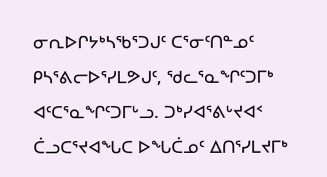ᓂᕆᐅᒋᔭᒃᓴᖃᕐᑐᒍᑦ ᑕᕐᓂᑦᑎᓐᓄᑦ ᑭᓴᕐᕕᓕᐅᕐᓯᒪᕗᒍᑦ, ᖁᓚᕐᓇᖏᑦᑐᒥᒃ ᐊᑦᑕᕐᓇᖏᑦᑐᒥᒡᓗ. ᑐᒃᓯᐊᕐᕕᒡᔪᐊᑉ ᑖᓗᑕᕐᔪᐊᖓᑕ ᐅᖓᑖᓄᑦ ᐃᑎᕐᓯᒪᔪᒥᒃ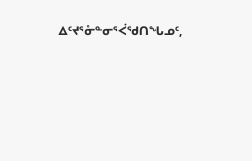ᐃᑦᔪᕐᓁᓐᓂᕐᐹᖁᑎᖓᓄᑦ,